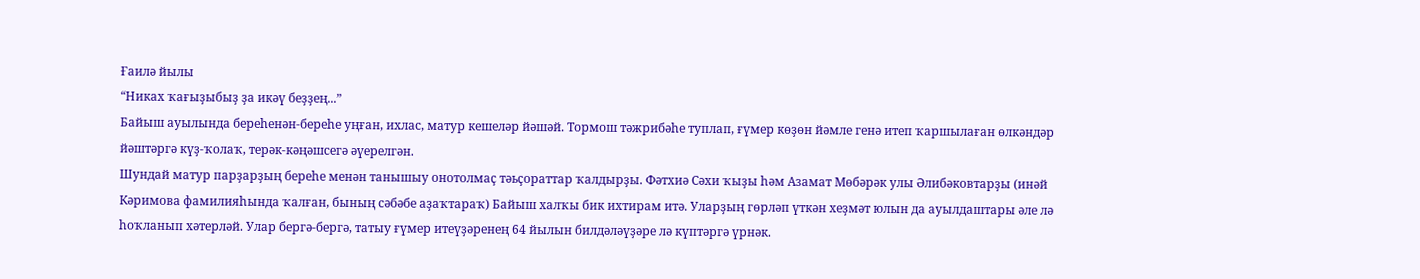Ғаилә йылы
“Никах ҡағыҙыбыҙ ҙа икәү беҙҙең...”
Байыш ауылында береһенән-береһе уңған, ихлас, матур кешеләр йәшәй. Тормош тәжрибәһе туплап, ғүмер көҙөн йәмле генә итеп ҡаршылаған өлкәндәр йәштәргә күҙ-ҡолаҡ, терәк-кәңәшсегә әүерелгән.
Шундай матур парҙарҙың береһе менән танышыу онотолмаҫ тәьҫораттар ҡалдырҙы. Фәтхиә Сәхи ҡыҙы һәм Азамат Мөбәрәк улы Әлибәковтарҙы (инәй Кәримова фамилияһында ҡалған, бының сәбәбе аҙаҡтараҡ) Байыш халҡы бик ихтирам итә. Уларҙың гөрләп үткән хеҙмәт юлын да ауылдаштары әле лә һоҡланып хәтерләй. Улар бергә-бергә, татыу ғүмер итеүҙәренең 64 йылын билдәләүҙәре лә күптәргә үрнәк.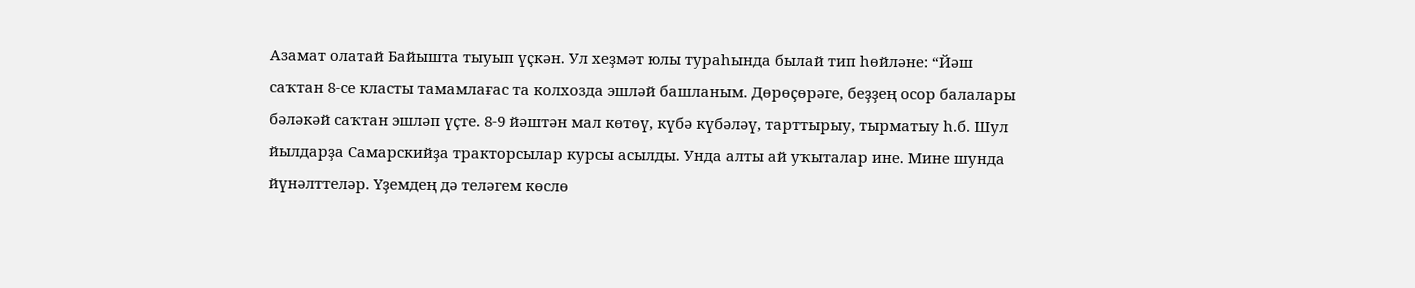Азамат олатай Байышта тыуып үҫкән. Ул хеҙмәт юлы тураһында былай тип һөйләне: “Йәш саҡтан 8-се класты тамамлағас та колхозда эшләй башланым. Дөрөҫөрәге, беҙҙең осор балалары бәләкәй саҡтан эшләп үҫте. 8-9 йәштән мал көтөү, күбә күбәләү, тарттырыу, тырматыу һ.б. Шул йылдарҙа Самарскийҙа тракторсылар курсы асылды. Унда алты ай уҡыталар ине. Мине шунда йүнәлттеләр. Үҙемдең дә теләгем көслө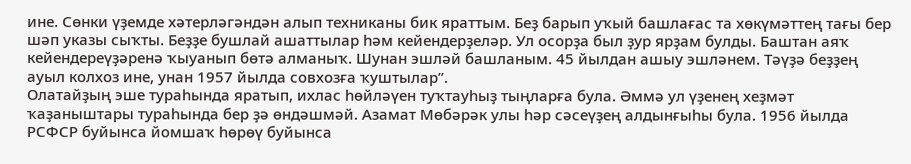ине. Сөнки үҙемде хәтерләгәндән алып техниканы бик яраттым. Беҙ барып уҡый башлағас та хөкүмәттең тағы бер шәп указы сыҡты. Беҙҙе бушлай ашаттылар һәм кейендерҙеләр. Ул осорҙа был ҙур ярҙам булды. Баштан аяҡ кейендереүҙәренә ҡыуанып бөтә алманыҡ. Шунан эшләй башланым. 45 йылдан ашыу эшләнем. Тәүҙә беҙҙең ауыл колхоз ине, унан 1957 йылда совхозға ҡуштылар”.
Олатайҙың эше тураһында яратып, ихлас һөйләүен туҡтауһыҙ тыңларға була. Әммә ул үҙенең хеҙмәт ҡаҙаныштары тураһында бер ҙә өндәшмәй. Азамат Мөбәрәк улы һәр сәсеүҙең алдынғыһы була. 1956 йылда РСФСР буйынса йомшаҡ һөрөү буйынса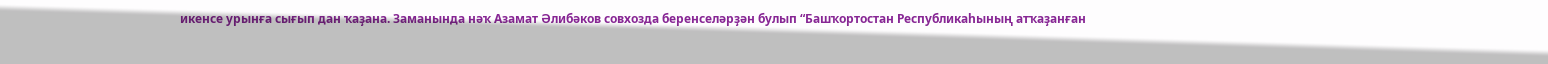икенсе урынға сығып дан ҡаҙана. Заманында нәҡ Азамат Әлибәков совхозда беренселәрҙән булып “Башҡортостан Республикаһының атҡаҙанған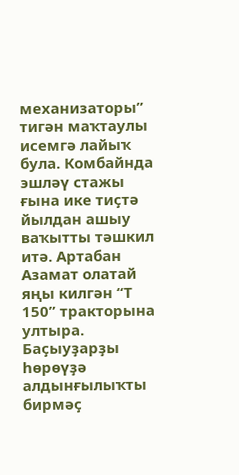механизаторы” тигән маҡтаулы исемгә лайыҡ була. Комбайнда эшләү стажы ғына ике тиҫтә йылдан ашыу ваҡытты тәшкил итә. Артабан Азамат олатай яңы килгән “Т 150” тракторына ултыра. Баҫыуҙарҙы һөрөүҙә алдынғылыҡты бирмәҫ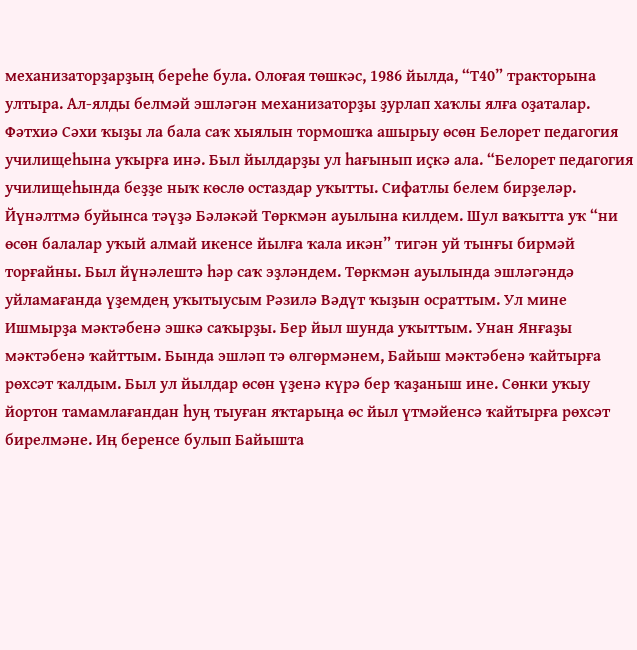механизаторҙарҙың береһе була. Олоғая төшкәс, 1986 йылда, “Т40” тракторына ултыра. Ал-ялды белмәй эшләгән механизаторҙы ҙурлап хаҡлы ялға оҙаталар.
Фәтхиә Сәхи ҡыҙы ла бала саҡ хыялын тормошҡа ашырыу өсөн Белорет педагогия училищеһына уҡырға инә. Был йылдарҙы ул һағынып иҫкә ала. “Белорет педагогия училищеһында беҙҙе ныҡ көслө остаздар уҡытты. Сифатлы белем бирҙеләр. Йүнәлтмә буйынса тәүҙә Бәләкәй Төркмән ауылына килдем. Шул ваҡытта уҡ “ни өсөн балалар уҡый алмай икенсе йылға ҡала икән” тигән уй тынғы бирмәй торғайны. Был йүнәлештә һәр саҡ эҙләндем. Төркмән ауылында эшләгәндә уйламағанда үҙемдең уҡытыусым Рәзилә Вәдүт ҡыҙын осраттым. Ул мине Ишмырҙа мәктәбенә эшкә саҡырҙы. Бер йыл шунда уҡыттым. Унан Янғаҙы мәктәбенә ҡайттым. Бында эшләп тә өлгөрмәнем, Байыш мәктәбенә ҡайтырға рөхсәт ҡалдым. Был ул йылдар өсөн үҙенә күрә бер ҡаҙаныш ине. Сөнки уҡыу йортон тамамлағандан һуң тыуған яҡтарыңа өс йыл үтмәйенсә ҡайтырға рөхсәт бирелмәне. Иң беренсе булып Байышта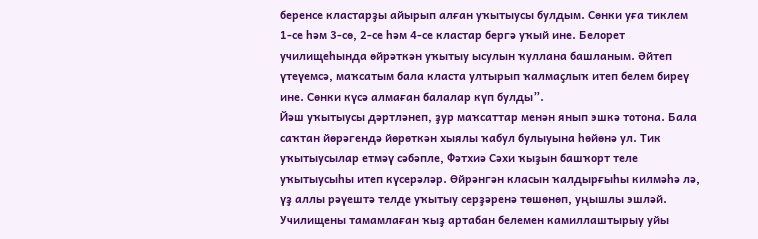беренсе кластарҙы айырып алған уҡытыусы булдым. Сөнки уға тиклем 1-се һәм 3-сө, 2-се һәм 4-се кластар бергә уҡый ине. Белорет училищеһында өйрәткән уҡытыу ысулын ҡуллана башланым. Әйтеп үтеүемсә, маҡсатым бала класта ултырып ҡалмаҫлыҡ итеп белем биреү ине. Сөнки күсә алмаған балалар күп булды”.
Йәш уҡытыусы дәртләнеп, ҙур маҡсаттар менән янып эшкә тотона. Бала саҡтан йөрәгендә йөрөткән хыялы ҡабул булыуына һөйөнә ул. Тик уҡытыусылар етмәү сәбәпле, Фәтхиә Сәхи ҡыҙын башҡорт теле уҡытыусыһы итеп күсерәләр. Өйрәнгән класын ҡалдырғыһы килмәһә лә, үҙ аллы рәүештә телде уҡытыу серҙәренә төшөнөп, уңышлы эшләй. Училищены тамамлаған ҡыҙ артабан белемен камиллаштырыу уйы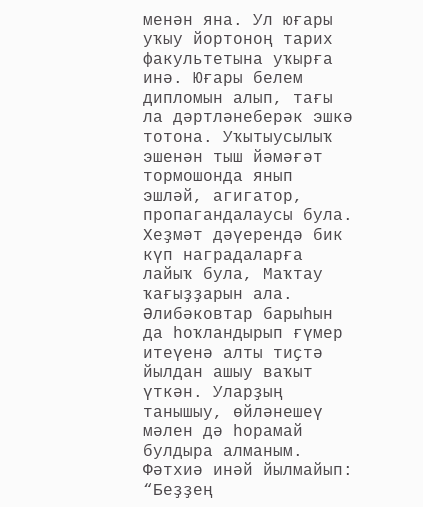менән яна. Ул юғары уҡыу йортоноң тарих факультетына уҡырға инә. Юғары белем дипломын алып, тағы ла дәртләнеберәк эшкә тотона. Уҡытыусылыҡ эшенән тыш йәмәғәт тормошонда янып эшләй, агигатор, пропагандалаусы була. Хеҙмәт дәүерендә бик күп наградаларға лайыҡ була, Маҡтау ҡағыҙҙарын ала.
Әлибәковтар барыһын да һоҡландырып ғүмер итеүенә алты тиҫтә йылдан ашыу ваҡыт үткән. Уларҙың танышыу, өйләнешеү мәлен дә һорамай булдыра алманым. Фәтхиә инәй йылмайып: “Беҙҙең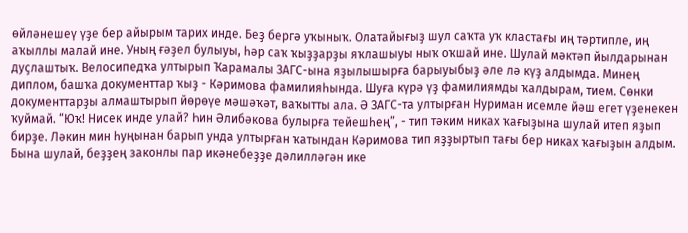өйләнешеү үҙе бер айырым тарих инде. Беҙ бергә уҡыныҡ. Олатайығыҙ шул саҡта уҡ кластағы иң тәртипле, иң аҡыллы малай ине. Уның ғәҙел булыуы, һәр саҡ ҡыҙҙарҙы яҡлашыуы ныҡ оҡшай ине. Шулай мәктәп йылдарынан дуҫлаштыҡ. Велосипедҡа ултырып Ҡарамалы ЗАГС-ына яҙылышырға барыуыбыҙ әле лә күҙ алдымда. Минең диплом, башҡа документтар ҡыҙ - Кәримова фамилияһында. Шуға күрә үҙ фамилиямды ҡалдырам, тием. Сөнки документтарҙы алмаштырып йөрөүе мәшәҡәт, ваҡытты ала. Ә ЗАГС-та ултырған Нуриман исемле йәш егет үҙенекен ҡуймай. “Юҡ! Нисек инде улай? Һин Әлибәкова булырға тейешһең”, - тип тәким никах ҡағыҙына шулай итеп яҙып бирҙе. Ләкин мин һуңынан барып унда ултырған ҡатындан Кәримова тип яҙҙыртып тағы бер никах ҡағыҙын алдым. Бына шулай, беҙҙең законлы пар икәнебеҙҙе дәлилләгән ике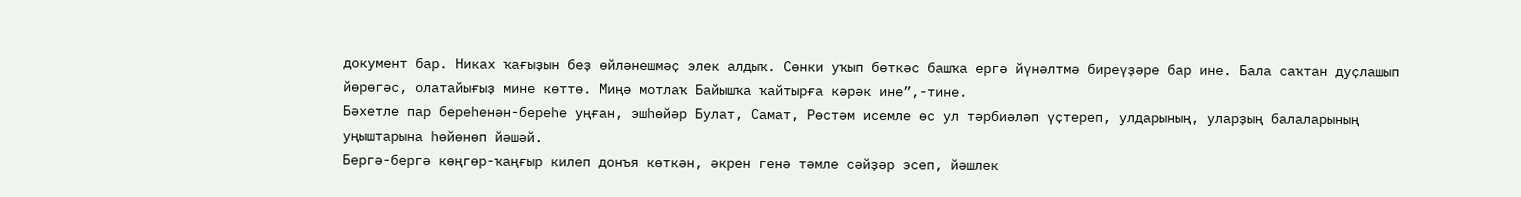документ бар. Никах ҡағыҙын беҙ өйләнешмәҫ элек алдыҡ. Сөнки уҡып бөткәс башҡа ергә йүнәлтмә биреүҙәре бар ине. Бала саҡтан дуҫлашып йөрөгәс, олатайығыҙ мине көттө. Миңә мотлаҡ Байышҡа ҡайтырға кәрәк ине”,-тине.
Бәхетле пар береһенән-береһе уңған, эшһөйәр Булат, Самат, Рөстәм исемле өс ул тәрбиәләп үҫтереп, улдарының, уларҙың балаларының уңыштарына һөйөнөп йәшәй.
Бергә-бергә көңгөр-ҡаңғыр килеп донъя көткән, әкрен генә тәмле сәйҙәр эсеп, йәшлек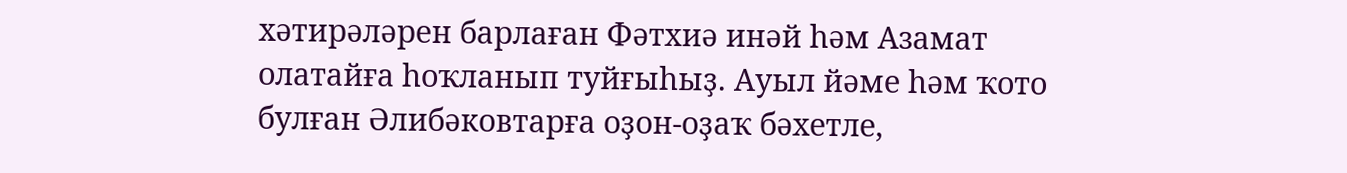хәтирәләрен барлаған Фәтхиә инәй һәм Азамат олатайға һоҡланып туйғыһыҙ. Ауыл йәме һәм ҡото булған Әлибәковтарға оҙон-оҙаҡ бәхетле,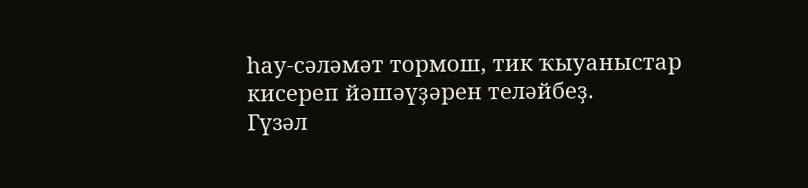һау-сәләмәт тормош, тик ҡыуаныстар кисереп йәшәүҙәрен теләйбеҙ.
Гүзәл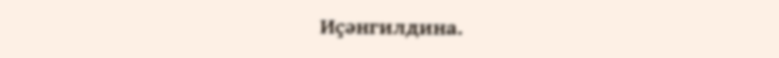Иҫәнгилдина.